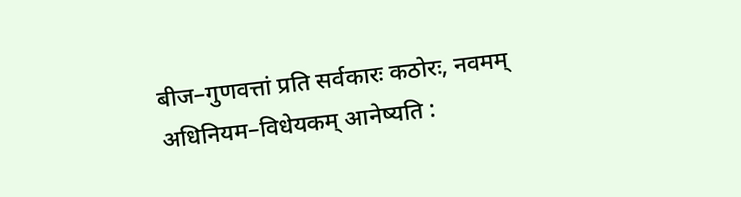बीज–गुणवत्तां प्रति सर्वकारः कठोरः, नवमम् अधिनियम–विधेयकम् आनेष्यति :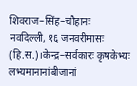शिवराज–सिंह–चौहानः
नवदिल्ली, १६ जनवरीमासः (हि.स.)।केन्द्र–सर्वकारः कृषकेभ्यः लभ्यमानानांबीजानां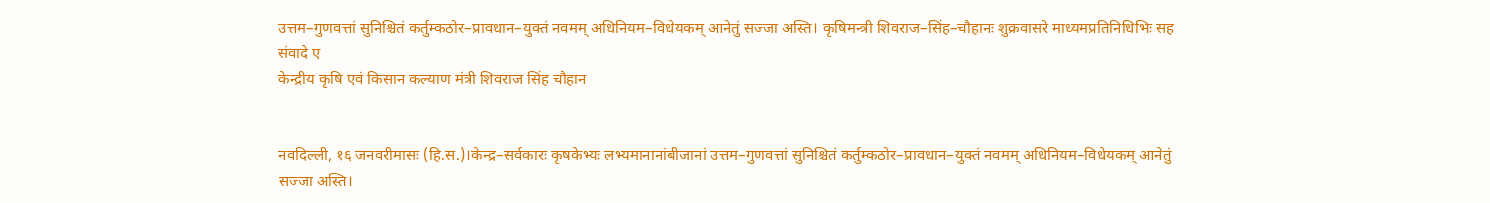उत्तम–गुणवत्तां सुनिश्चितं कर्तुम्कठोर–प्रावधान–युक्तं नवमम् अधिनियम–विधेयकम् आनेतुं सज्जा अस्ति। कृषिमन्त्री शिवराज–सिंह–चौहानः शुक्रवासरे माध्यमप्रतिनिधिभिः सह संवादे ए
केन्द्रीय कृषि एवं किसान कल्याण मंत्री शिवराज सिंह चौहान


नवदिल्ली, १६ जनवरीमासः (हि.स.)।केन्द्र–सर्वकारः कृषकेभ्यः लभ्यमानानांबीजानां उत्तम–गुणवत्तां सुनिश्चितं कर्तुम्कठोर–प्रावधान–युक्तं नवमम् अधिनियम–विधेयकम् आनेतुं सज्जा अस्ति।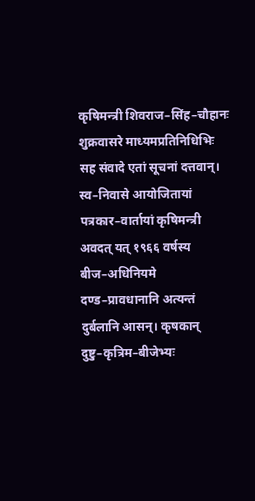कृषिमन्त्री शिवराज–सिंह–चौहानः शुक्रवासरे माध्यमप्रतिनिधिभिः सह संवादे एतां सूचनां दत्तवान्। स्व–निवासे आयोजितायां पत्रकार–वार्तायां कृषिमन्त्री अवदत् यत् १९६६ वर्षस्य बीज–अधिनियमे दण्ड–प्रावधानानि अत्यन्तं दुर्बलानि आसन्। कृषकान् दुष्टु–कृत्रिम–बीजेभ्यः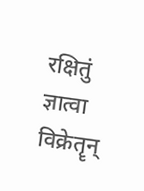रक्षितुं ज्ञात्वा विक्रेतॄन्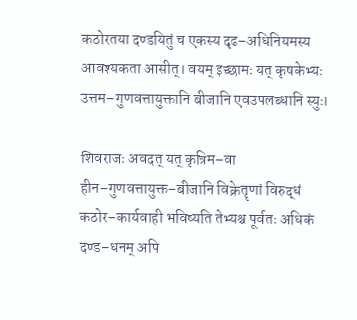कठोरतया दण्डयितुं च एकस्य दृढ–अधिनियमस्य आवश्यकता आसीत्। वयम् इच्छामः यत् कृषकेभ्यः उत्तम–गुणवत्तायुक्तानि बीजानि एवउपलब्धानि स्युः।

शिवराजः अवदत् यत् कृत्रिम–वा हीन–गुणवत्तायुक्त–बीजानि विक्रेतॄणां विरुद्धं कठोर–कार्यवाही भविष्यति तेभ्यश्च पूर्वतः अधिकं दण्ड–धनम् अपि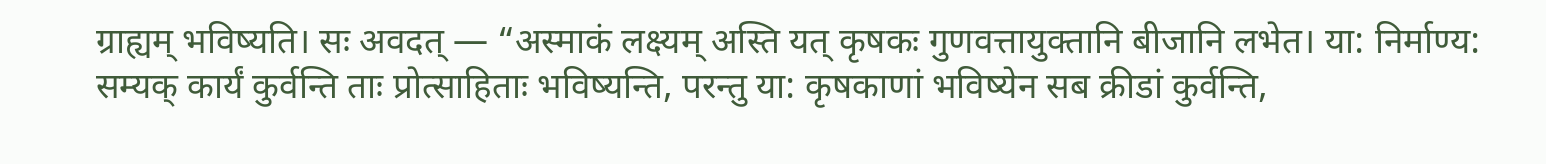ग्राह्यम् भविष्यति। सः अवदत् — “अस्माकं लक्ष्यम् अस्ति यत् कृषकः गुणवत्तायुक्तानि बीजानि लभेत। या: निर्माण्य: सम्यक् कार्यं कुर्वन्ति ताः प्रोत्साहिताः भविष्यन्ति, परन्तु या: कृषकाणां भविष्येन सब क्रीडां कुर्वन्ति,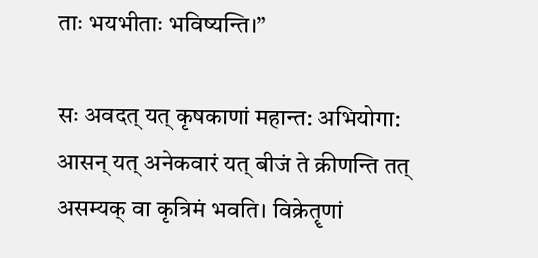ताः भयभीताः भविष्यन्ति।”

सः अवदत् यत् कृषकाणां महान्त: अभियोगा: आसन् यत् अनेकवारं यत् बीजं ते क्रीणन्ति तत् असम्यक् वा कृत्रिमं भवति। विक्रेतॄणां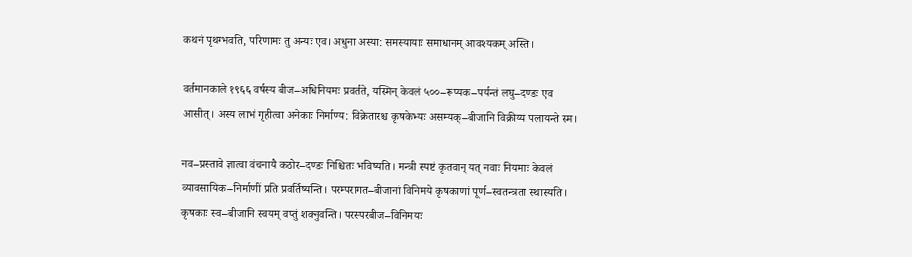कथनं पृथग्भवति, परिणामः तु अन्यः एव। अधुना अस्या: समस्यायाः समाधानम् आवश्यकम् अस्ति।

वर्तमानकाले १९६६ वर्षस्य बीज–अधिनियमः प्रवर्तते, यस्मिन् केवलं ५००–रूप्यक–पर्यन्तं लघु–दण्डः एव आसीत्। अस्य लाभं गृहीत्वा अनेकाः निर्माण्य: विक्रेतारश्च कृषकेभ्यः असम्यक्–बीजानि विक्रीय्य पलायन्ते स्म।

नव–प्रस्तावे ज्ञात्वा वंचनायै कठोर–दण्डः निश्चितः भविष्यति। मन्त्री स्पष्टं कृतवान् यत् नवाः नियमाः केवलं व्यावसायिक–निर्माणीं प्रति प्रवर्तिष्यन्ति। परम्परागत–बीजानां विनिमये कृषकाणां पूर्ण–स्वतन्त्रता स्थास्यति। कृषकाः स्व–बीजानि स्वयम् वप्तुं शक्नुवन्ति। परस्परबीज–विनिमयः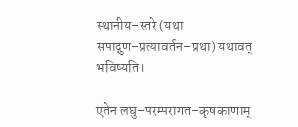स्थानीय–स्तरे (यथा सपाद्गुण–प्रत्यावर्तन–प्रथा) यथावत् भविष्यति।

एतेन लघु–परम्परागत–कृषकाणाम्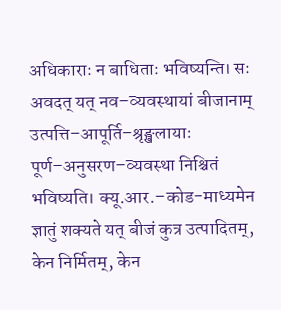अधिकाराः न बाधिताः भविष्यन्ति। सः अवदत् यत् नव–व्यवस्थायां बीजानाम् उत्पत्ति–आपूर्ति–श्रृङ्खलायाः पूर्ण–अनुसरण–व्यवस्था निश्चितं भविष्यति। क्यू.आर.–कोड-माध्यमेन ज्ञातुं शक्यते यत् बीजं कुत्र उत्पादितम्, केन निर्मितम्, केन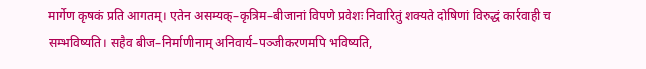मार्गेण कृषकं प्रति आगतम्। एतेन असम्यक्–कृत्रिम–बीजानां विपणे प्रवेशः निवारितुं शक्यते दोषिणां विरुद्धं कार्रवाही च सम्भविष्यति। सहैव बीज–निर्माणीनाम् अनिवार्य–पञ्जीकरणमपि भविष्यति,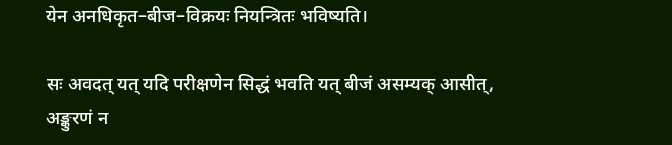येन अनधिकृत–बीज–विक्रयः नियन्त्रितः भविष्यति।

सः अवदत् यत् यदि परीक्षणेन सिद्धं भवति यत् बीजं असम्यक् आसीत्, अङ्कुरणं न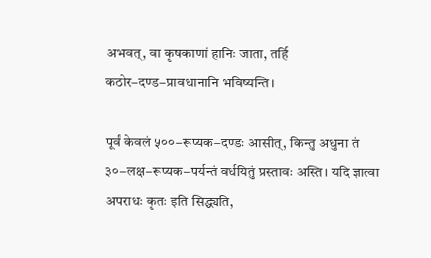अभवत्, वा कृषकाणां हानिः जाता, तर्हि कठोर–दण्ड–प्रावधानानि भविष्यन्ति।

पूर्वं केवलं ५००–रूप्यक–दण्डः आसीत्, किन्तु अधुना तं ३०–लक्ष–रूप्यक–पर्यन्तं वर्धयितुं प्रस्तावः अस्ति। यदि ज्ञात्वा अपराधः कृतः इति सिद्ध्यति,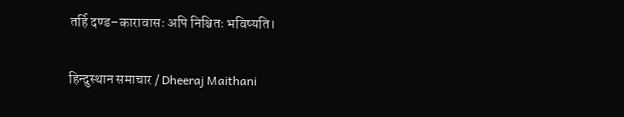तर्हि दण्ड–कारावासः अपि निश्चितः भविष्यति।

हिन्दुस्थान समाचार / Dheeraj Maithani